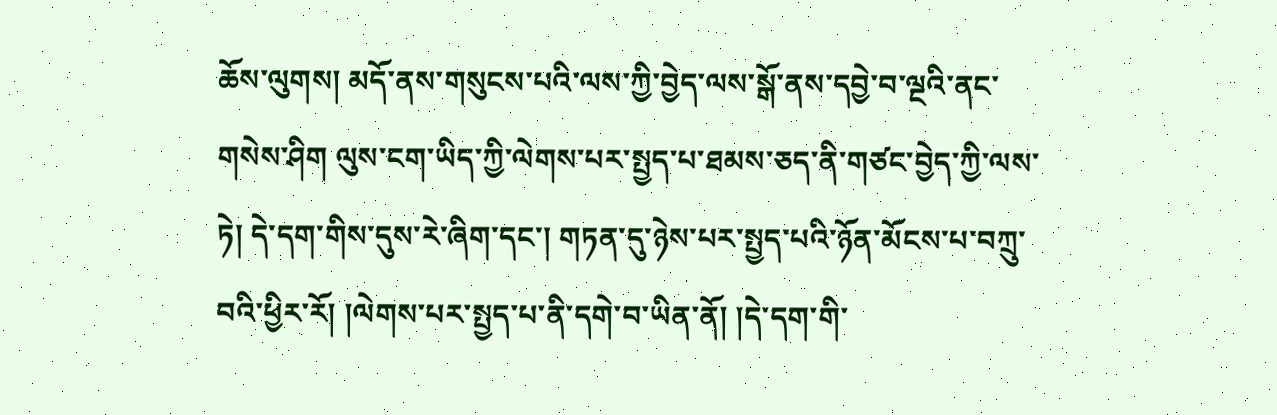ཆོས་ལུགས། མདོ་ནས་གསུངས་པའི་ལས་ཀྱི་བྱེད་ལས་སྒོ་ནས་དབྱེ་བ་ལྔའི་ནང་གསེས་ཤིག ལུས་ངག་ཡིད་ཀྱི་ལེགས་པར་སྤྱད་པ་ཐམས་ཅད་ནི་གཙང་བྱེད་ཀྱི་ལས་ཏེ། དེ་དག་གིས་དུས་རེ་ཞིག་དང་། གཏན་དུ་ཉེས་པར་སྤྱད་པའི་ཉོན་མོངས་པ་བཀྲུ་བའི་ཕྱིར་རོ། །ལེགས་པར་སྤྱད་པ་ནི་དགེ་བ་ཡིན་ནོ། །དེ་དག་གི་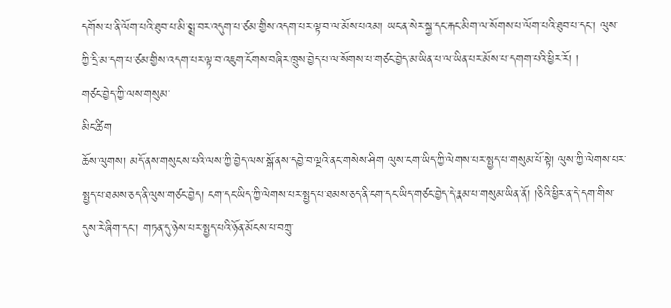དགོས་པ་ནི་ལོག་པའི་ཐུབ་པ་མི་སྨྲ་བར་འདུག་པ་ཙམ་གྱིས་འདག་པར་ལྟ་བ་ལ་མོས་པའམ། ཡང་ན་སེར་སྐྱ་དང་རྐང་མིག་ལ་སོགས་པ་ལོག་པའི་ཐུབ་པ་དང་། ལུས་ཀྱི་དྲི་མ་དག་པ་ཙམ་གྱིས་འདག་པར་ལྟ་བ་འཇུག་ངོགས་བཞིར་ཁྲུས་བྱེད་པ་ལ་སོགས་པ་གཙང་བྱེད་མ་ཡིན་པ་ལ་ཡིན་པར་མོས་པ་དགག་པའི་ཕྱིར་རོ། །
གཙང་བྱེད་ཀྱི་ལས་གསུམ་
མིང་ཚིག
ཆོས་ལུགས། མདོ་ནས་གསུངས་པའི་ལས་ཀྱི་བྱེད་ལས་སྒོ་ནས་དབྱེ་བ་ལྔའི་ནང་གསེས་ཤིག ལུས་ངག་ཡིད་ཀྱི་ལེགས་པར་སྤྱད་པ་གསུམ་པོ་སྟེ། ལུས་ཀྱི་ལེགས་པར་སྤྱད་པ་ཐམས་ཅད་ནི་ལུས་གཙང་བྱེད། ངག་དང་ཡིད་ཀྱི་ལེགས་པར་སྤྱད་པ་ཐམས་ཅད་ནི་ངག་དང་ཡིད་གཙང་བྱེད་དེ་རྣམ་པ་གསུམ་ཡིན་ནོ། །ཅིའི་ཕྱིར་ན་དེ་དག་གིས་དུས་རེ་ཞིག་དང་། གཏན་དུ་ཉེས་པར་སྤྱད་པའི་ཉོན་མོངས་པ་བཀྲུ་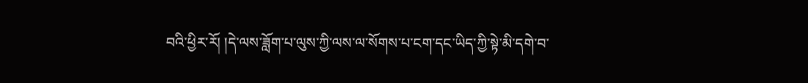བའི་ཕྱིར་རོ། །དེ་ལས་ཟློག་པ་ལུས་ཀྱི་ལས་ལ་སོགས་པ་ངག་དང་ཡིད་ཀྱི་སྟེ་མི་དགེ་བ་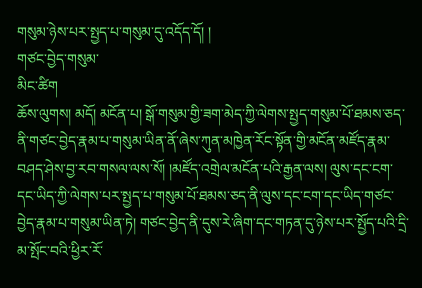གསུམ་ཉེས་པར་སྤྱད་པ་གསུམ་དུ་འདོད་དོ། །
གཙང་བྱེད་གསུམ་
མིང་ཚིག
ཆོས་ལུགས། མདོ། མངོན་པ། སྒོ་གསུམ་གྱི་ཟག་མེད་ཀྱི་ལེགས་སྤྱད་གསུམ་པོ་ཐམས་ཅད་ནི་གཙང་བྱེད་རྣམ་པ་གསུམ་ཡིན་ནོ་ཞེས་ཀུན་མཁྱེན་རོང་སྟོན་གྱི་མངོན་མཛོད་རྣམ་བཤད་ཤེས་བྱ་རབ་གསལ་ལས་སོ། །མཛོད་འགྲེལ་མངོན་པའི་རྒྱན་ལས། ལུས་དང་ངག་དང་ཡིད་ཀྱི་ལེགས་པར་སྤྱད་པ་གསུམ་པོ་ཐམས་ཅད་ནི་ལུས་དང་ངག་དང་ཡིད་གཙང་བྱེད་རྣམ་པ་གསུམ་ཡིན་ཏེ། གཙང་བྱེད་ནི་དུས་རེ་ཞིག་དང་གཏན་དུ་ཉེས་པར་སྤྱོད་པའི་དྲི་མ་སྤོང་བའི་ཕྱིར་རོ་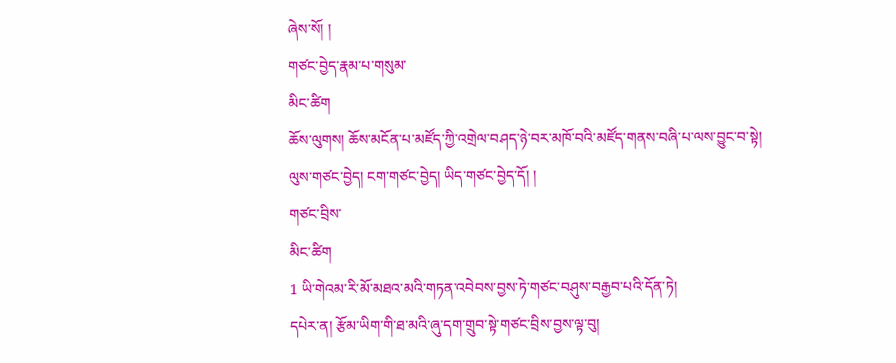ཞེས་སོ། །
གཙང་བྱེད་རྣམ་པ་གསུམ་
མིང་ཚིག
ཆོས་ལུགས། ཆོས་མངོན་པ་མཛོད་ཀྱི་འགྲེལ་བཤད་ཉེ་བར་མཁོ་བའི་མཛོད་གནས་བཞི་པ་ལས་བྱུང་བ་སྟེ། ལུས་གཙང་བྱེད། ངག་གཙང་བྱེད། ཡིད་གཙང་བྱེད་དོ། །
གཙང་བྲིས་
མིང་ཚིག
1 ཡི་གེའམ་རི་མོ་མཐའ་མའི་གཏན་འབེབས་བྱས་ཏེ་གཙང་བཤུས་བརྒྱབ་པའི་དོན་ཏེ།
དཔེར་ན། རྩོམ་ཡིག་གི་ཐ་མའི་ཞུ་དག་གྲུབ་སྟེ་གཙང་བྲིས་བྱས་ལྟ་བུ།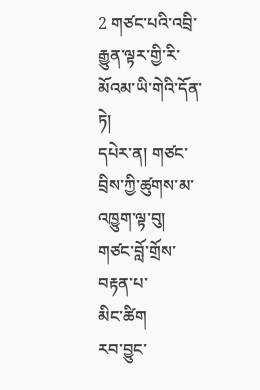2 གཙང་པའི་འབྲི་རྒྱུན་ལྟར་གྱི་རི་མོའམ་ཡི་གེའི་དོན་ཏེ།
དཔེར་ན། གཙང་བྲིས་ཀྱི་ཚུགས་མ་འཁྱུག་ལྟ་བུ།
གཙང་བློ་གྲོས་བརྟན་པ་
མིང་ཚིག
རབ་བྱུང་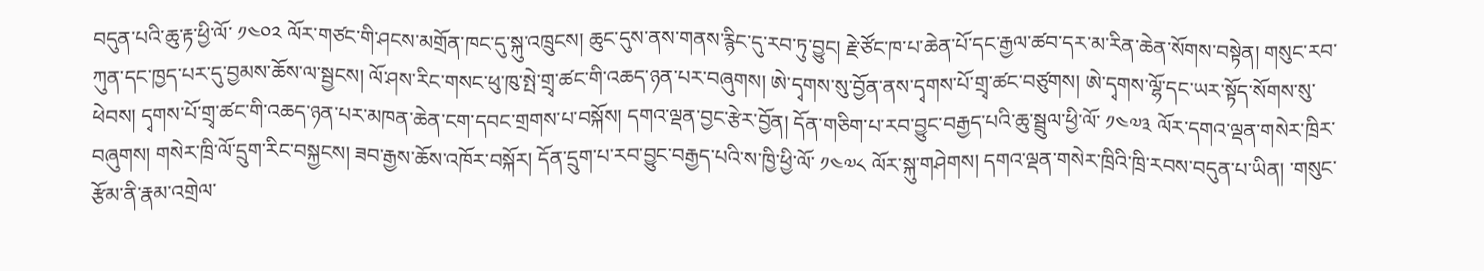བདུན་པའི་ཆུ་རྟ་ཕྱི་ལོ་ ༡༤༠༢ ལོར་གཙང་གི་ཤངས་མགྲོན་ཁང་དུ་སྐུ་འཁྲུངས། ཆུང་དུས་ནས་གནས་རྙིང་དུ་རབ་ཏུ་བྱུང། རྗེ་ཙོང་ཁ་པ་ཆེན་པོ་དང་རྒྱལ་ཚབ་དར་མ་རིན་ཆེན་སོགས་བསྟེན། གསུང་རབ་ཀུན་དང་ཁྱད་པར་དུ་བྱམས་ཆོས་ལ་སྦྱངས། ལོ་ཤས་རིང་གསང་ཕུ་ཁུ་སྤེ་གྲྭ་ཚང་གི་འཆད་ཉན་པར་བཞུགས། ཨེ་དྭགས་སུ་བྱོན་ནས་དྭགས་པོ་གྲྭ་ཚང་བཙུགས། ཨེ་དྭགས་ལྷོ་དང་ཡར་སྟོད་སོགས་སུ་ཕེབས། དྭགས་པོ་གྲྭ་ཚང་གི་འཆད་ཉན་པར་མཁན་ཆེན་ངག་དབང་གྲགས་པ་བསྐོས། དགའ་ལྡན་བྱང་རྩེར་བྱོན། དོན་གཅིག་པ་རབ་བྱུང་བརྒྱད་པའི་ཆུ་སྦྲུལ་ཕྱི་ལོ་ ༡༤༧༣ ལོར་དགའ་ལྡན་གསེར་ཁྲིར་བཞུགས། གསེར་ཁྲི་ལོ་དྲུག་རིང་བསྐྱངས། ཟབ་རྒྱས་ཆོས་འཁོར་བསྐོར། དོན་དྲུག་པ་རབ་བྱུང་བརྒྱད་པའི་ས་ཁྱི་ཕྱི་ལོ་ ༡༤༧༨ ལོར་སྐུ་གཤེགས། དགའ་ལྡན་གསེར་ཁྲིའི་ཁྲི་རབས་བདུན་པ་ཡིན། ་གསུང་རྩོམ་ནི་རྣམ་འགྲེལ་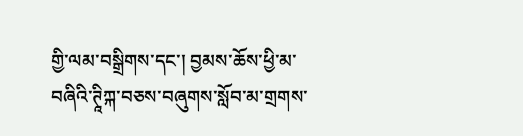གྱི་ལམ་བསྒྲིགས་དང་། བྱམས་ཆོས་ཕྱི་མ་བཞིའི་ཊཱིཀྐ་བཅས་བཞུགས་སློབ་མ་གྲགས་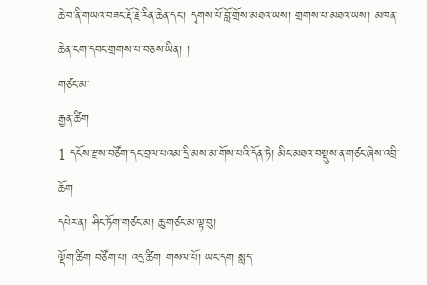ཆེ་བ་ནི་གཡའ་བཟང་རྡོ་རྗེ་རིན་ཆེན་དང་། དྭགས་པོ་བློ་གྲོས་མཐའ་ཡས། གྲགས་པ་མཐའ་ཡས། མཁན་ཆེན་ངག་དབང་གྲགས་པ་བཅས་ཡིན། །
གཙང་མ་
རྒྱན་ཚིག
1 དངོས་རྫས་བཙོག་དང་བྲལ་པའམ་དྲི་མས་མ་གོས་པའི་དོན་ཏེ། མིང་མཐའ་བསྡུས་ན་གཙང་ཞེས་འབྲི་ཆོག
དཔེར་ན། ཤིང་ཏོག་གཙང་མ། ཆུ་གཙང་མ་ལྟ་བུ།
ལྡོག་ཚིག བཙོག་པ། འདྲ་ཚིག གསལ་པོ། ཡང་དག སླད་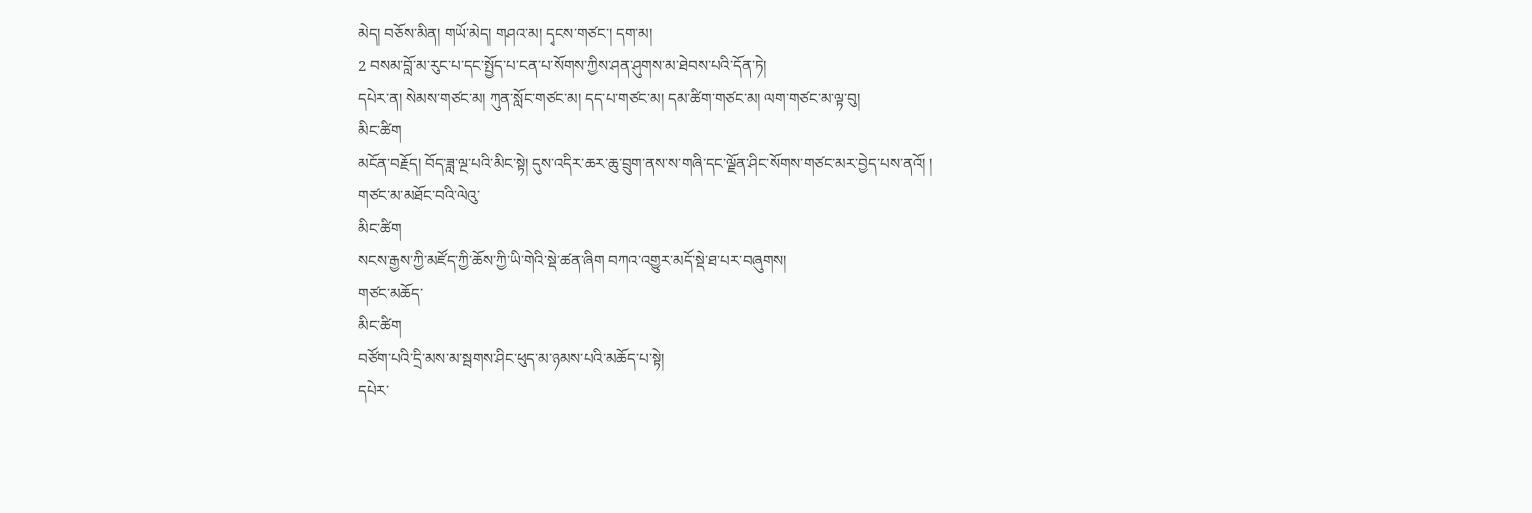མེད། བཅོས་མིན། གཡོ་མེད། གཤའ་མ། དྭངས་གཙང་། དག་མ།
2 བསམ་བློ་མ་རུང་པ་དང་སྤྱོད་པ་ངན་པ་སོགས་ཀྱིས་ཤན་ཤུགས་མ་ཐེབས་པའི་དོན་ཏེ།
དཔེར་ན། སེམས་གཙང་མ། ཀུན་སློང་གཙང་མ། དད་པ་གཙང་མ། དམ་ཚིག་གཙང་མ། ལག་གཙང་མ་ལྟ་བུ།
མིང་ཚིག
མངོན་བརྗོད། བོད་ཟླ་ལྔ་པའི་མིང་སྟེ། དུས་འདིར་ཆར་ཆུ་བྲུག་ནས་ས་གཞི་དང་ལྗོན་ཤིང་སོགས་གཙང་མར་བྱེད་པས་ནའོ། །
གཙང་མ་མཐོང་བའི་ལེའུ་
མིང་ཚིག
སངས་རྒྱས་ཀྱི་མཛོད་ཀྱི་ཆོས་ཀྱི་ཡི་གེའི་སྡེ་ཚན་ཞིག བཀའ་འགྱུར་མདོ་སྡེ་ཐ་པར་བཞུགས།
གཙང་མཆོད་
མིང་ཚིག
བཙོག་པའི་དྲི་མས་མ་སྦགས་ཤིང་ཕུད་མ་ཉམས་པའི་མཆོད་པ་སྟེ།
དཔེར་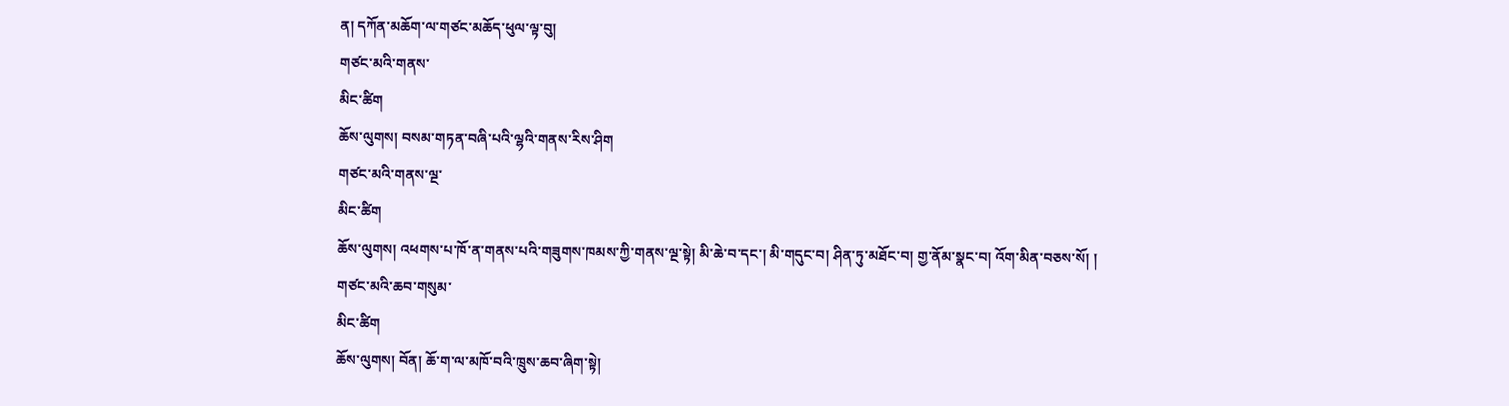ན། དཀོན་མཆོག་ལ་གཙང་མཆོད་ཕུལ་ལྟ་བུ།
གཙང་མའི་གནས་
མིང་ཚིག
ཆོས་ལུགས། བསམ་གཏན་བཞི་པའི་ལྷའི་གནས་རིས་ཤིག
གཙང་མའི་གནས་ལྔ་
མིང་ཚིག
ཆོས་ལུགས། འཕགས་པ་ཁོ་ན་གནས་པའི་གཟུགས་ཁམས་ཀྱི་གནས་ལྔ་སྟེ། མི་ཆེ་བ་དང་། མི་གདུང་བ། ཤིན་ཏུ་མཐོང་བ། གྱ་ནོམ་སྣང་བ། འོག་མིན་བཅས་སོ། །
གཙང་མའི་ཆབ་གསུམ་
མིང་ཚིག
ཆོས་ལུགས། བོན། ཆོ་ག་ལ་མཁོ་བའི་ཁྲུས་ཆབ་ཞིག་སྟེ།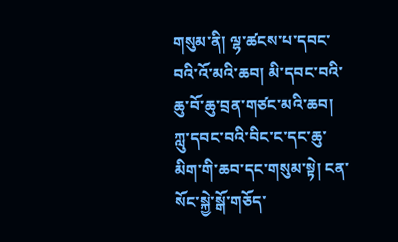གསུམ་ནི། ལྷ་ཚངས་པ་དབང་བའི་འོ་མའི་ཆབ། མི་དབང་བའི་ཆུ་བོ་ཆུ་བྲན་གཙང་མའི་ཆབ། ཀླུ་དབང་བའི་བིང་ང་དང་ཆུ་མིག་གི་ཆབ་དང་གསུམ་སྟེ། ངན་སོང་སྐྱེ་སྒོ་གཅོད་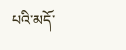པའི་མདོ་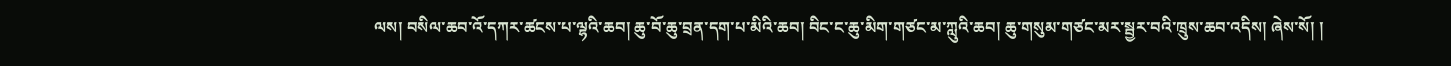ལས། བསིལ་ཆབ་འོ་དཀར་ཚངས་པ་ལྷའི་ཆབ། ཆུ་བོ་ཆུ་བྲན་དག་པ་མིའི་ཆབ། བིང་ང་ཆུ་མིག་གཙང་མ་ཀླུའི་ཆབ། ཆུ་གསུམ་གཙང་མར་སྦྱར་བའི་ཁྲུས་ཆབ་འདིས། ཞེས་སོ། །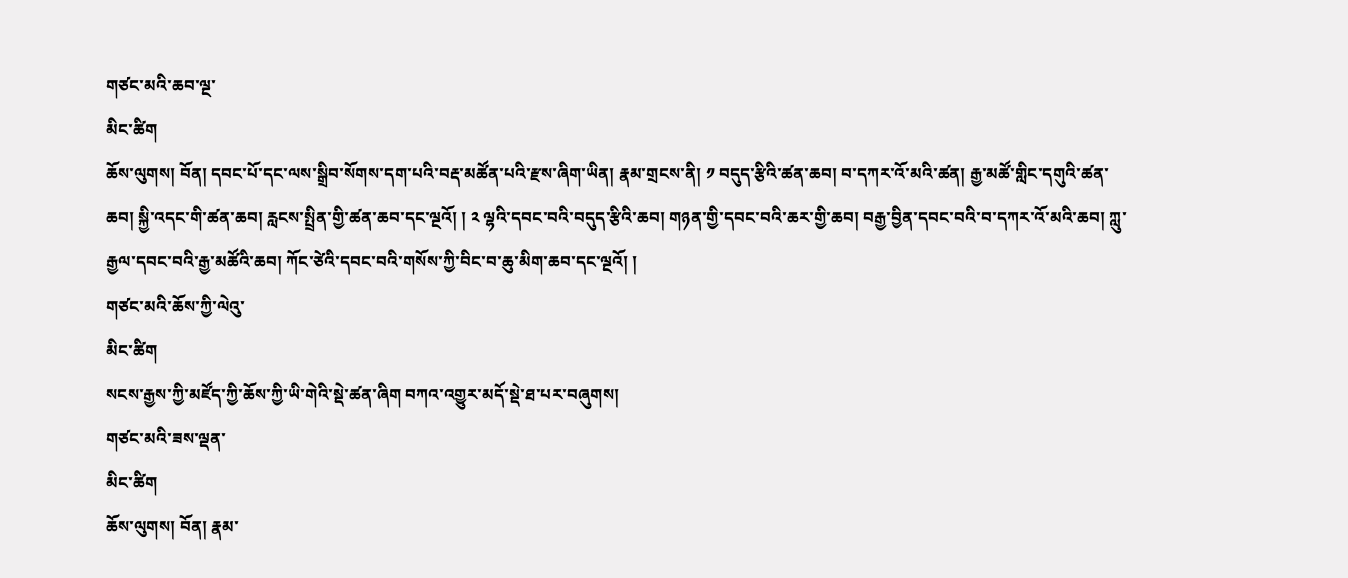གཙང་མའི་ཆབ་ལྔ་
མིང་ཚིག
ཆོས་ལུགས། བོན། དབང་པོ་དང་ལས་སྒྲིབ་སོགས་དག་པའི་བརྡ་མཚོན་པའི་རྫས་ཞིག་ཡིན། རྣམ་གྲངས་ནི། ༡ བདུད་རྩིའི་ཚན་ཆབ། བ་དཀར་འོ་མའི་ཚན། རྒྱ་མཚོ་གླིང་དགུའི་ཚན་ཆབ། སྐྱི་འདང་གི་ཚན་ཆབ། རླངས་སྤྲིན་གྱི་ཚན་ཆབ་དང་ལྔའོ། ། ༢ ལྷའི་དབང་བའི་བདུད་རྩིའི་ཆབ། གཉན་གྱི་དབང་བའི་ཆར་གྱི་ཆབ། བརྒྱ་བྱིན་དབང་བའི་བ་དཀར་འོ་མའི་ཆབ། ཀླུ་རྒྱལ་དབང་བའི་རྒྱ་མཚོའི་ཆབ། ཀོང་ཙེའི་དབང་བའི་གསོས་ཀྱི་བིང་བ་ཆུ་མིག་ཆབ་དང་ལྔའོ། །
གཙང་མའི་ཆོས་ཀྱི་ལེའུ་
མིང་ཚིག
སངས་རྒྱས་ཀྱི་མཛོད་ཀྱི་ཆོས་ཀྱི་ཡི་གེའི་སྡེ་ཚན་ཞིག བཀའ་འགྱུར་མདོ་སྡེ་ཐ་པར་བཞུགས།
གཙང་མའི་ཟས་ལྡན་
མིང་ཚིག
ཆོས་ལུགས། བོན། རྣམ་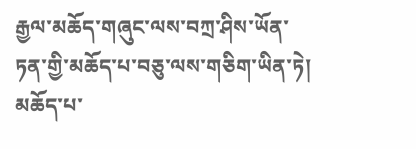རྒྱལ་མཆོད་གཞུང་ལས་བཀྲ་ཤིས་ཡོན་ཏན་གྱི་མཆོད་པ་བཅུ་ལས་གཅིག་ཡིན་ཏེ། མཆོད་པ་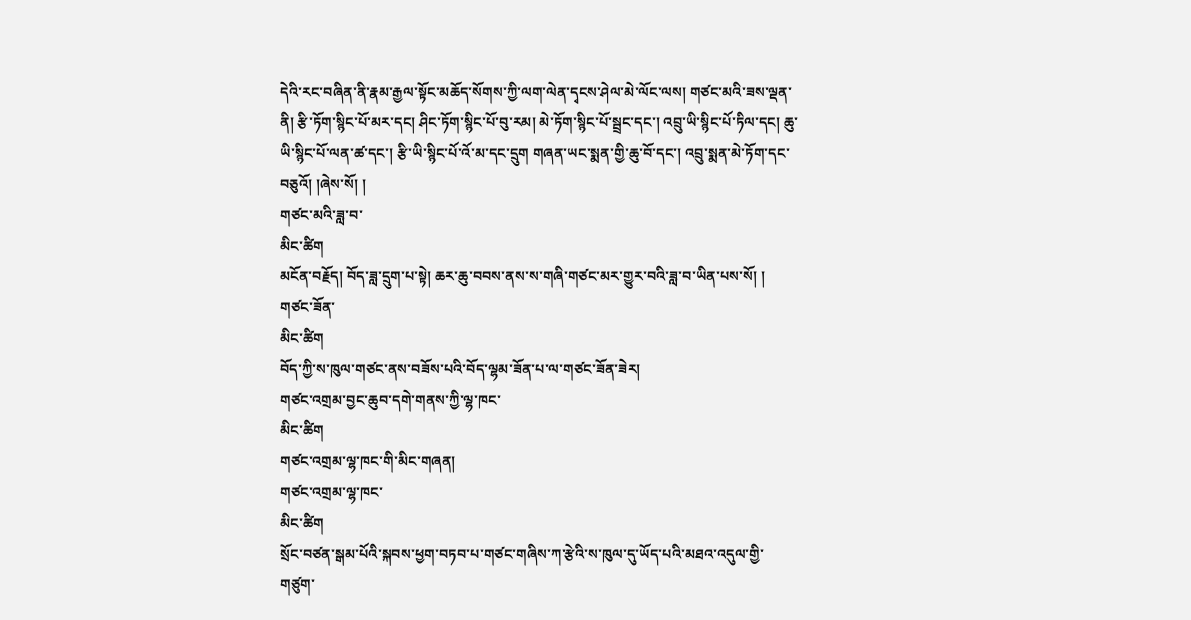དེའི་རང་བཞིན་ནི་རྣམ་རྒྱལ་སྟོང་མཆོད་སོགས་ཀྱི་ལག་ལེན་དྭངས་ཤེལ་མེ་ལོང་ལས། གཙང་མའི་ཟས་ལྡན་ནི། རྩི་ཏོག་སྙིང་པོ་མར་དང། ཤིང་ཏོག་སྙིང་པོ་བུ་རམ། མེ་ཏོག་སྙིང་པོ་སྦྲང་དང་། འབྲུ་ཡི་སྙིང་པོ་ཏིལ་དང། ཆུ་ཡི་སྙིང་པོ་ལན་ཚ་དང་། རྩི་ཡི་སྙིང་པོ་འོ་མ་དང་དྲུག གཞན་ཡང་སྨན་གྱི་ཆུ་བོ་དང་། འབྲུ་སྨན་མེ་ཏོག་དང་བཅུའོ། །ཞེས་སོ། །
གཙང་མའི་ཟླ་བ་
མིང་ཚིག
མངོན་བརྗོད། བོད་ཟླ་དྲུག་པ་སྟེ། ཆར་ཆུ་བབས་ནས་ས་གཞི་གཙང་མར་གྱུར་བའི་ཟླ་བ་ཡིན་པས་སོ། །
གཙང་ཟོན་
མིང་ཚིག
བོད་ཀྱི་ས་ཁུལ་གཙང་ནས་བཟོས་པའི་བོད་ལྷམ་ཟོན་པ་ལ་གཙང་ཟོན་ཟེར།
གཙང་འགྲམ་བྱང་ཆུབ་དགེ་གནས་ཀྱི་ལྷ་ཁང་
མིང་ཚིག
གཙང་འགྲམ་ལྷ་ཁང་གི་མིང་གཞན།
གཙང་འགྲམ་ལྷ་ཁང་
མིང་ཚིག
སྲོང་བཙན་སྒམ་པོའི་སྐབས་ཕྱག་བཏབ་པ་གཙང་གཞིས་ཀ་རྩེའི་ས་ཁུལ་དུ་ཡོད་པའི་མཐའ་འདུལ་གྱི་གཙུག་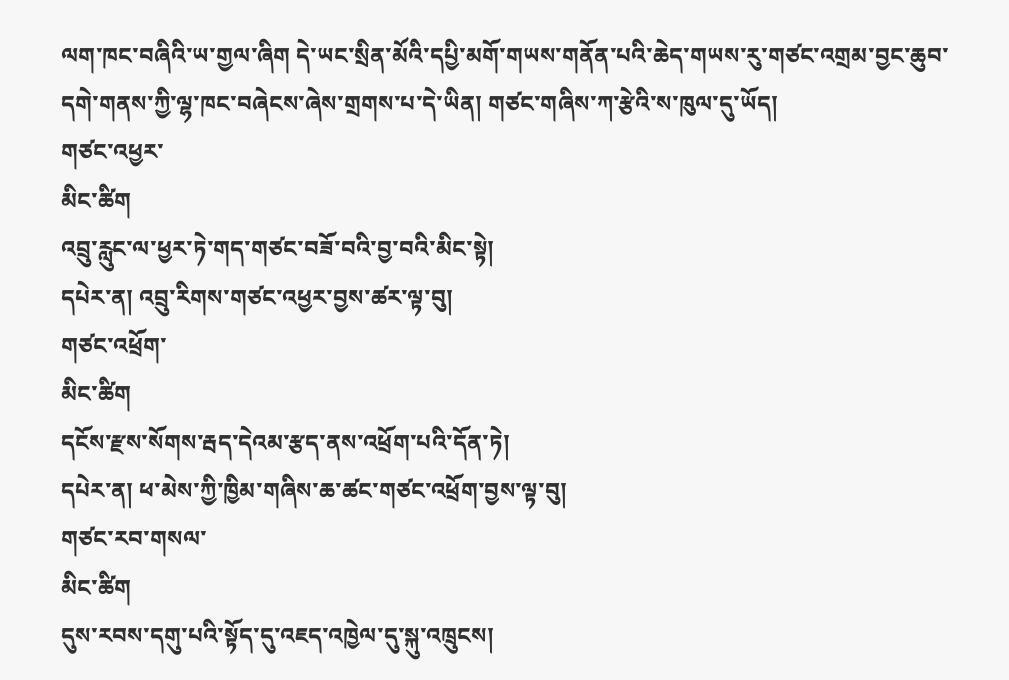ལག་ཁང་བཞིའི་ཡ་གྱལ་ཞིག དེ་ཡང་སྲིན་མོའི་དཔྱི་མགོ་གཡས་གནོན་པའི་ཆེད་གཡས་རུ་གཙང་འགྲམ་བྱང་ཆུབ་དགེ་གནས་ཀྱི་ལྷ་ཁང་བཞེངས་ཞེས་གྲགས་པ་དེ་ཡིན། གཙང་གཞིས་ཀ་རྩེའི་ས་ཁུལ་དུ་ཡོད།
གཙང་འཕྱར་
མིང་ཚིག
འབྲུ་རླུང་ལ་ཕྱར་ཏེ་གད་གཙང་བཟོ་བའི་བྱ་བའི་མིང་སྟེ།
དཔེར་ན། འབྲུ་རིགས་གཙང་འཕྱར་བྱས་ཚར་ལྟ་བུ།
གཙང་འཕྲོག་
མིང་ཚིག
དངོས་རྫས་སོགས་རྦད་དེའམ་རྩད་ནས་འཕྲོག་པའི་དོན་ཏེ།
དཔེར་ན། ཕ་མེས་ཀྱི་ཁྱིམ་གཞིས་ཆ་ཚང་གཙང་འཕྲོག་བྱས་ལྟ་བུ།
གཙང་རབ་གསལ་
མིང་ཚིག
དུས་རབས་དགུ་པའི་སྟོད་དུ་འཇད་འཁྱེལ་དུ་སྐུ་འཁྲུངས།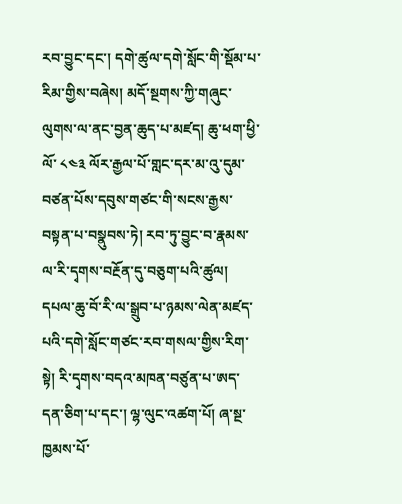རབ་བྱུང་དང་། དགེ་ཚུལ་དགེ་སློང་གི་སྡོམ་པ་རིམ་གྱིས་བཞེས། མདོ་སྔགས་ཀྱི་གཞུང་ལུགས་ལ་ནང་བྱན་ཆུད་པ་མཛད། ཆུ་ཕག་ཕྱི་ལོ་ ༨༤༣ ལོར་རྒྱལ་པོ་གླང་དར་མ་འུ་དུམ་བཙན་པོས་དབུས་གཙང་གི་སངས་རྒྱས་བསྟན་པ་བསྣུབས་ཏེ། རབ་ཏུ་བྱུང་བ་རྣམས་ལ་རི་དྭགས་བརྔོན་དུ་བཅུག་པའི་ཚུལ། དཔལ་ཆུ་བོ་རི་ལ་སྒྲུབ་པ་ཉམས་ལེན་མཛད་པའི་དགེ་སློང་གཙང་རབ་གསལ་གྱིས་རིག་སྟེ། རི་དྭགས་བདའ་མཁན་བཙུན་པ་ཨད་དན་ཅིག་པ་དང་། ལྷ་ལུང་འཚག་པོ། ཞ་སྔ་ཁྱམས་པོ་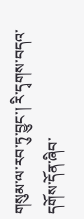གསུམ་ལ་རབ་ཏུ་བྱུང་། རི་དྭགས་བདའ་དགོས་དོན་ཞིབ་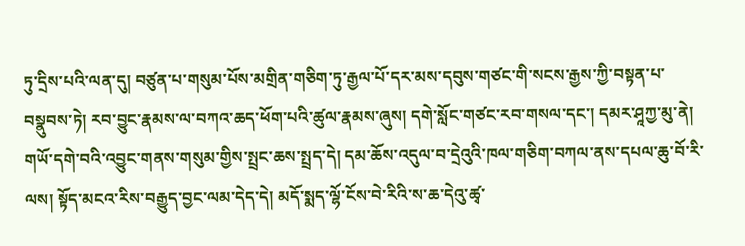ཏུ་དྲིས་པའི་ལན་དུ། བཙུན་པ་གསུམ་པོས་མགྲིན་གཅིག་ཏུ་རྒྱལ་པོ་དར་མས་དབུས་གཙང་གི་སངས་རྒྱས་ཀྱི་བསྟན་པ་བསྣུབས་ཏེ། རབ་བྱུང་རྣམས་ལ་བཀའ་ཆད་ཕོག་པའི་ཚུལ་རྣམས་ཞུས། དགེ་སློང་གཙང་རབ་གསལ་དང་། དམར་ཤཱཀྱ་མུ་ནེ། གཡོ་དགེ་བའི་འབྱུང་གནས་གསུམ་གྱིས་སྤྲང་ཆས་སྤྲད་དེ། དམ་ཆོས་འདུལ་བ་དྲེའུའི་ཁལ་གཅིག་བཀལ་ནས་དཔལ་ཆུ་བོ་རི་ལས། སྟོད་མངའ་རིས་བརྒྱུད་བྱང་ལམ་དེད་དེ། མདོ་སྨད་ལྷོ་ངོས་བེ་རིའི་ས་ཆ་དེའུ་ཚྭ་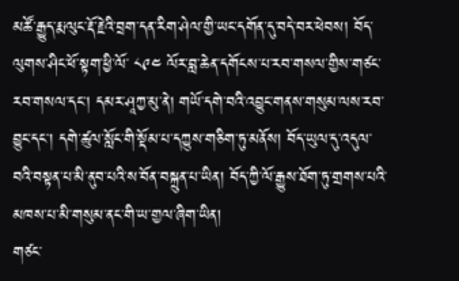མཚོ་རྒྱུད་རྨ་ལུང་རྡོ་རྗེའི་བྲག་དན་རིག་ཤེལ་གྱི་ཡང་དགོན་དུ་བདེ་བར་ཕེབས། བོད་ལུགས་ཤིང་ཕོ་སྟག་ཕྱི་ལོ་ ༨༩༤ ལོར་བླ་ཆེན་དགོངས་པ་རབ་གསལ་གྱིས་གཙང་རབ་གསལ་དང་། དམར་ཤཱཀྱ་མུ་ནེ། གཡོ་དགེ་བའི་འབྱུང་གནས་གསུམ་ལས་རབ་བྱུང་དང་། དགེ་ཚུལ་སློང་གི་སྡོམ་པ་དཀྱུས་གཅིག་ཏུ་མནོས། བོད་ཡུལ་དུ་འདུལ་བའི་བསྟན་པ་མི་ནུབ་པའི་ས་བོན་བསྐྲུན་པ་ཡིན། བོད་ཀྱི་ལོ་རྒྱུས་ཐོག་ཏུ་གྲགས་པའི་མཁས་པ་མི་གསུམ་ནང་གི་ཡ་གྱལ་ཞིག་ཡིན།
གཙང་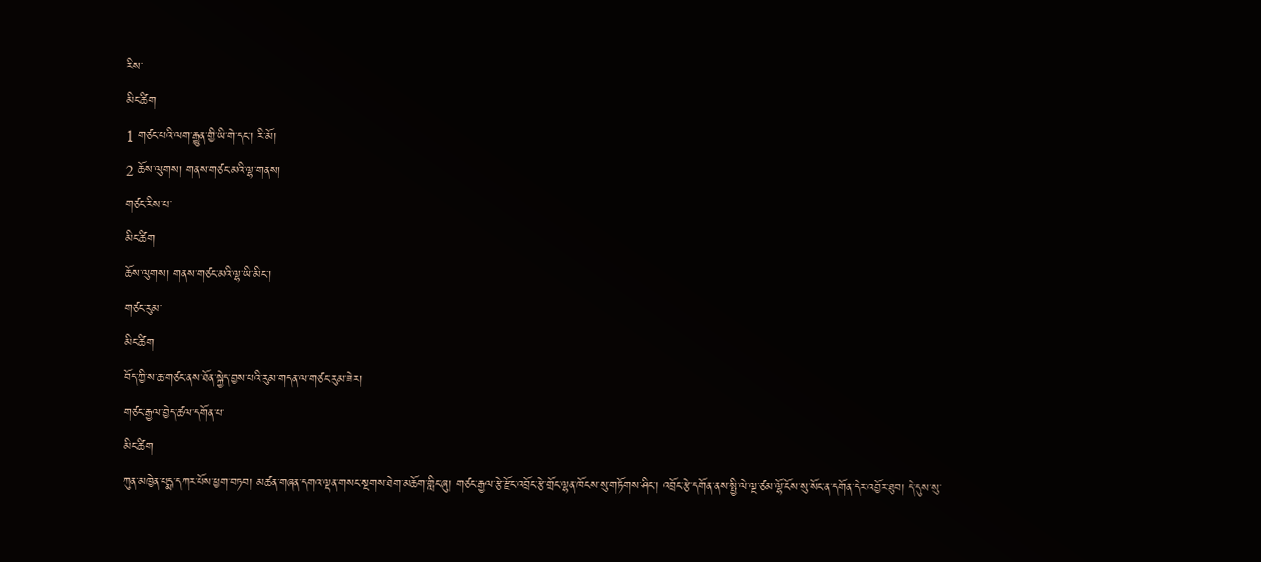རིས་
མིང་ཚིག
1 གཙང་པའི་ལག་རྒྱུན་གྱི་ཡི་གེ་དང་། རི་མོ།
2 ཆོས་ལུགས། གནས་གཙང་མའི་ལྷ་གནས།
གཙང་རིས་པ་
མིང་ཚིག
ཆོས་ལུགས། གནས་གཙང་མའི་ལྷ་ཡི་མིང་།
གཙང་རུམ་
མིང་ཚིག
བོད་ཀྱི་ས་ཆ་གཙང་ནས་ཐོན་སྐྱེད་བྱས་པའི་རུམ་གདན་ལ་གཙང་རུམ་ཟེར།
གཙང་རྒྱལ་བྱེད་ཚལ་དགོན་པ་
མིང་ཚིག
ཀུན་མཁྱེན་པདྨ་དཀར་པོས་ཕྱག་བཏབ། མཚན་གཞན་དགའ་ལྡན་གསང་སྔགས་ཐེག་མཆོག་གླིང་ཞུ། གཙང་རྒྱལ་རྩེ་རྫོང་འབྲོང་རྩེ་གྲོང་ལྷན་ཁོངས་སུ་གཏོགས་ཤིང་། འབྲོང་རྩེ་དགོན་ནས་སྤྱི་ལེ་ལྔ་ཙམ་ལྷོ་ངོས་སུ་སོང་ན་དགོན་དེར་འབྱོར་ཐུབ། དེ་དུས་སུ་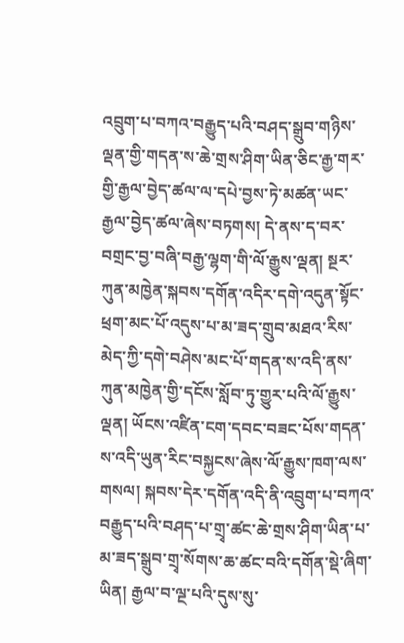འབྲུག་པ་བཀའ་བརྒྱུད་པའི་བཤད་སྒྲུབ་གཉིས་ལྡན་གྱི་གདན་ས་ཆེ་གྲས་ཤིག་ཡིན་ཅིང་རྒྱ་གར་གྱི་རྒྱལ་བྱེད་ཚལ་ལ་དཔེ་བྱས་ཏེ་མཚན་ཡང་རྒྱལ་བྱེད་ཚལ་ཞེས་བཏགས། དེ་ནས་ད་བར་བགྲང་བྱ་བཞི་བརྒྱ་ལྷག་གི་ལོ་རྒྱུས་ལྡན། སྔར་ཀུན་མཁྱེན་སྐབས་དགོན་འདིར་དགེ་འདུན་སྟོང་ཕྲག་མང་པོ་འདུས་པ་མ་ཟད་གྲུབ་མཐའ་རིས་མེད་ཀྱི་དགེ་བཤེས་མང་པོ་གདན་ས་འདི་ནས་ཀུན་མཁྱེན་གྱི་དངོས་སློབ་ཏུ་གྱུར་པའི་ལོ་རྒྱུས་ལྡན། ཡོངས་འཛིན་ངག་དབང་བཟང་པོས་གདན་ས་འདི་ཡུན་རིང་བསྐྱངས་ཞེས་ལོ་རྒྱུས་ཁག་ལས་གསལ། སྐབས་དེར་དགོན་འདི་ནི་འབྲུག་པ་བཀའ་བརྒྱུད་པའི་བཤད་པ་གྲྭ་ཚང་ཆེ་གྲས་ཤིག་ཡིན་པ་མ་ཟད་སྒྲུབ་གྲྭ་སོགས་ཆ་ཚང་བའི་དགོན་སྡེ་ཞིག་ཡིན། རྒྱལ་བ་ལྔ་པའི་དུས་སུ་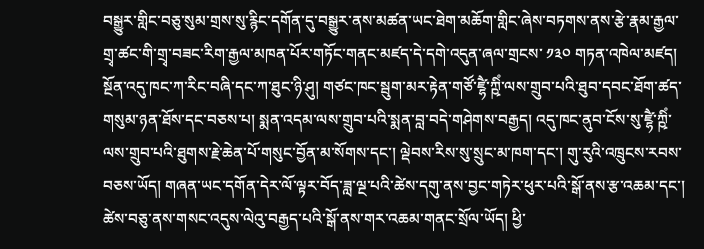བསྒྱུར་གླིང་བཅུ་སུམ་གྲས་སུ་རྙིང་དགོན་དུ་བསྒྱུར་ནས་མཚན་ཡང་ཐེག་མཆོག་གླིང་ཞེས་བཏགས་ནས་རྩེ་རྣམ་རྒྱལ་གྲྭ་ཚང་གི་གྲྭ་བཟང་རིག་རྒྱལ་མཁན་པོར་གཏོང་གནང་མཛད་དེ་དགེ་འདུན་ཞལ་གྲངས་ ༡༣༠ གཏན་འཁེལ་མཛད། སྔོན་འདུ་ཁང་ཀ་རིང་བཞི་དང་ཀ་ཐུང་ཉི་ཤུ། གཙང་ཁང་སྦུག་མར་རྟེན་གཙོ་ཛྷཻ་ཀྵིཾ་ལས་གྲུབ་པའི་ཐུབ་དབང་ཐོག་ཚད་གསུམ་ཉན་ཐོས་དང་བཅས་པ། སྨན་འདམ་ལས་གྲུབ་པའི་སྨན་བླ་བདེ་གཤེགས་བརྒྱད། འདུ་ཁང་ནུབ་ངོས་སུ་ཛྷཻ་ཀྵིཾ་ལས་གྲུབ་པའི་ཐུགས་རྗེ་ཆེན་པོ་གསུང་བྱོན་མ་སོགས་དང་། ལྡེབས་རིས་སུ་སྲུང་མ་ཁག་དང་། གུ་རུའི་འཁྲུངས་རབས་བཅས་ཡོད། གཞན་ཡང་དགོན་དེར་ལོ་ལྟར་བོད་ཟླ་ལྔ་པའི་ཚེས་དགུ་ནས་བྱང་གཏེར་ཕུར་པའི་སྒོ་ནས་རྩ་འཆམ་དང་། ཚེས་བཅུ་ནས་གསང་འདུས་ལེའུ་བརྒྱད་པའི་སྒོ་ནས་གར་འཆམ་གནང་སྲོལ་ཡོད། ཕྱི་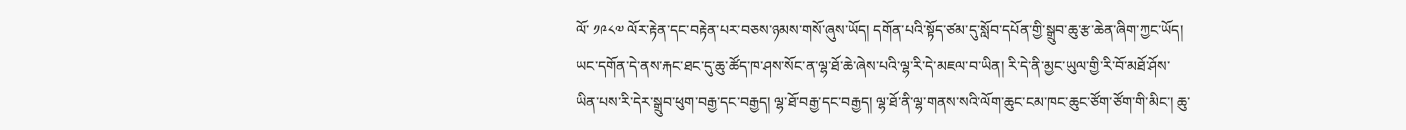ལོ་ ༡༩༨༧ ལོར་རྟེན་དང་བརྟེན་པར་བཅས་ཉམས་གསོ་ཞུས་ཡོད། དགོན་པའི་སྟོད་ཙམ་དུ་སློབ་དཔོན་གྱི་སྒྲུབ་ཆུ་རྩ་ཆེན་ཞིག་ཀྱང་ཡོད། ཡང་དགོན་དེ་ནས་རྐང་ཐང་དུ་ཆུ་ཚོད་ཁ་ཤས་སོང་ན་ལྷ་ཐོ་ཆེ་ཞེས་པའི་ལྷ་རི་དེ་མཇལ་བ་ཡིན། རི་དེ་ནི་མྱང་ཡུལ་གྱི་རི་བོ་མཐོ་ཤོས་ཡིན་པས་རི་དེར་སྒྲུབ་ཕུག་བརྒྱ་དང་བརྒྱད། ལྷ་ཐོ་བརྒྱ་དང་བརྒྱད། ལྷ་ཐོ་ནི་ལྷ་གནས་སའི་ལོག་ཆུང་ངམ་ཁང་ཆུང་ཙོག་ཙོག་གི་མིང་། ཆུ་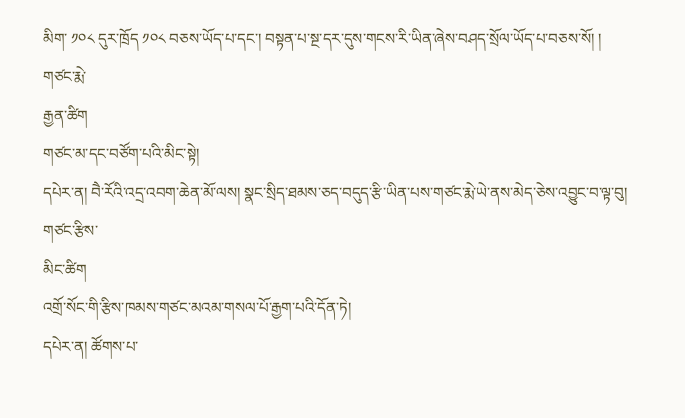མིག་ ༡༠༨ དུར་ཁྲོད ༡༠༨ བཅས་ཡོད་པ་དང་། བསྟན་པ་སྔ་དར་དུས་གངས་རི་ཡིན་ཞེས་བཤད་སྲོལ་ཡོད་པ་བཅས་སོ། །
གཙང་རྨེ་
རྒྱན་ཚིག
གཙང་མ་དང་བཙོག་པའི་མིང་སྟེ།
དཔེར་ན། བཻ་རོའི་འདྲ་འབག་ཆེན་མོ་ལས། སྣང་སྲིད་ཐམས་ཅད་བདུད་རྩི་ཡིན་པས་གཙང་རྨེ་ཡེ་ནས་མེད་ཅེས་འབྱུང་བ་ལྟ་བུ།
གཙང་རྩིས་
མིང་ཚིག
འགྲོ་སོང་གི་རྩིས་ཁམས་གཙང་མའམ་གསལ་པོ་རྒྱག་པའི་དོན་ཏེ།
དཔེར་ན། ཚོགས་པ་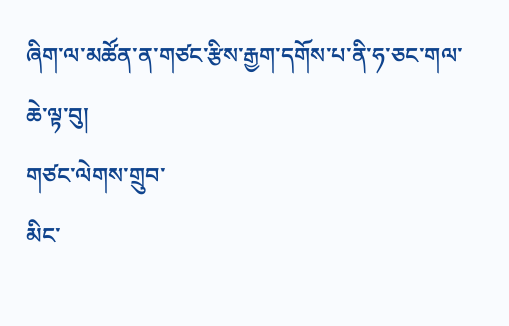ཞིག་ལ་མཚོན་ན་གཙང་རྩིས་རྒྱག་དགོས་པ་ནི་ཧ་ཅང་གལ་ཆེ་ལྟ་བུ།
གཙང་ལེགས་གྲུབ་
མིང་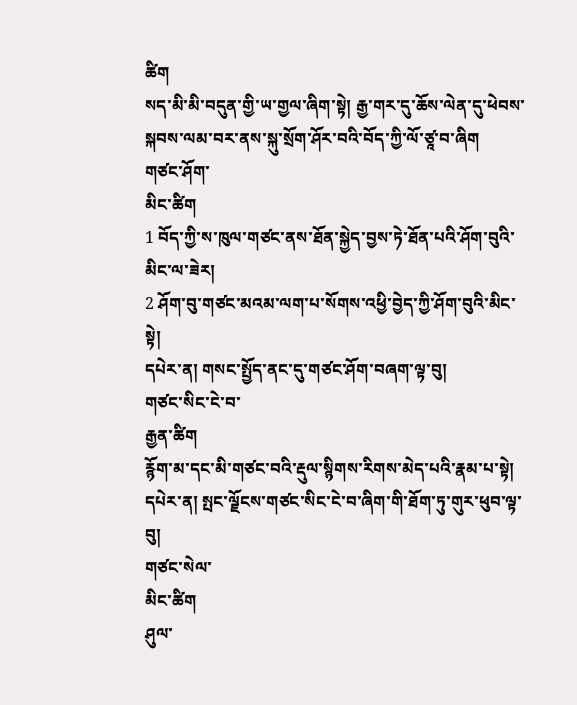ཚིག
སད་མི་མི་བདུན་གྱི་ཡ་གྱལ་ཞིག་སྟེ། རྒྱ་གར་དུ་ཆོས་ལེན་དུ་ཕེབས་སྐབས་ལམ་བར་ནས་སྐུ་སྲོག་ཤོར་བའི་བོད་ཀྱི་ལོ་ཙཱ་བ་ཞིག
གཙང་ཤོག་
མིང་ཚིག
1 བོད་ཀྱི་ས་ཁུལ་གཙང་ནས་ཐོན་སྐྱེད་བྱས་ཏེ་ཐོན་པའི་ཤོག་བུའི་མིང་ལ་ཟེར།
2 ཤོག་བུ་གཙང་མའམ་ལག་པ་སོགས་འཕྱི་བྱེད་ཀྱི་ཤོག་བུའི་མིང་སྟེ།
དཔེར་ན། གསང་སྤྱོད་ནང་དུ་གཙང་ཤོག་བཞག་ལྟ་བུ།
གཙང་སིང་ངེ་བ་
རྒྱན་ཚིག
རྙོག་མ་དང་མི་གཙང་བའི་རྡུལ་སྙིགས་རིགས་མེད་པའི་རྣམ་པ་སྟེ།
དཔེར་ན། སྤང་ལྗོངས་གཙང་སིང་ངེ་བ་ཞིག་གི་ཐོག་ཏུ་གུར་ཕུབ་ལྟ་བུ།
གཙང་སེལ་
མིང་ཚིག
ཤུལ་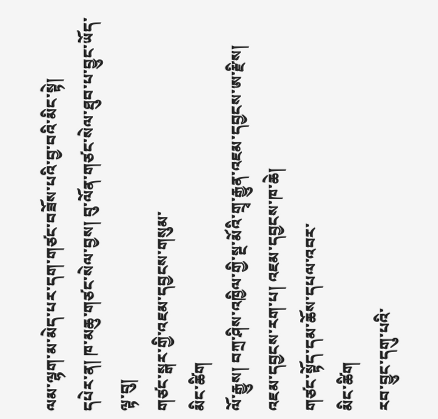ལམ་ལྷག་མ་མེད་པར་དག་གཙང་བཟོས་པའི་བྱ་བའི་མིང་སྟེ།
དཔེར་ན། ཁ་མཆུ་གཙང་སེལ་བྱས། བུ་ལོན་གཙང་སེལ་ཐུབ་པ་བྱུང་ཡོད་ལྟ་བུ།
གཙང་སྒར་གྱི་འཇམ་དབྱངས་གསུམ་
མིང་ཚིག
ལོ་རྒྱུས། བཀྲ་ཤིས་འཁྱིལ་གྱི་སྔ་མོའི་གྲྭ་རྒྱུན་འཇམ་དབྱངས་ཨ་རྫིས། འཇམ་དབྱངས་རག་པ། འཇམ་དབྱངས་ཁ་ཆེ།
གཙང་སྟོད་དམ་ཆོས་དཔལ་འབར་
མིང་ཚིག
རབ་བྱུང་དགུ་པའི་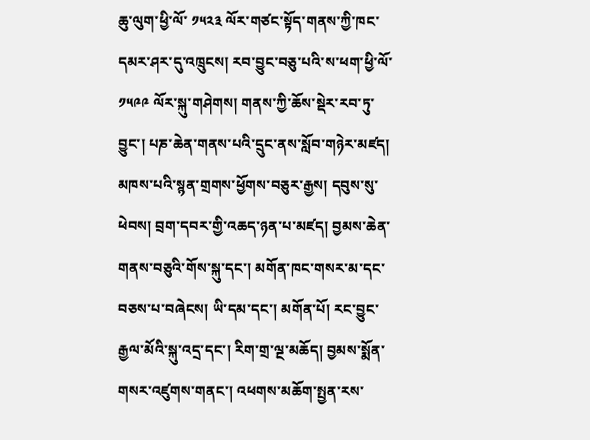ཆུ་ལུག་ཕྱི་ལོ་ ༡༥༢༣ ལོར་གཙང་སྟོད་གནས་ཀྱི་ཁང་དམར་ཤར་དུ་འཁྲུངས། རབ་བྱུང་བཅུ་པའི་ས་ཕག་ཕྱི་ལོ་ ༡༥༩༩ ལོར་སྐུ་གཤེགས། གནས་ཀྱི་ཆོས་སྡེར་རབ་ཏུ་བྱུང་། པཎ་ཆེན་གནས་པའི་དྲུང་ནས་སློབ་གཉེར་མཛད། མཁས་པའི་སྙན་གྲགས་ཕྱོགས་བཅུར་རྒྱས། དབུས་སུ་ཕེབས། བྲག་དབར་གྱི་འཆད་ཉན་པ་མཛད། བྱམས་ཆེན་གནས་བཅུའི་གོས་སྐུ་དང་། མགོན་ཁང་གསར་མ་དང་བཅས་པ་བཞེངས། ཡི་དམ་དང་། མགོན་པོ། རང་བྱུང་རྒྱལ་མོའི་སྐུ་འདྲ་དང་། རིག་གྲ་ལྔ་མཆོད། བྱམས་སྨོན་གསར་འཛུགས་གནང་། འཕགས་མཆོག་སྤྱན་རས་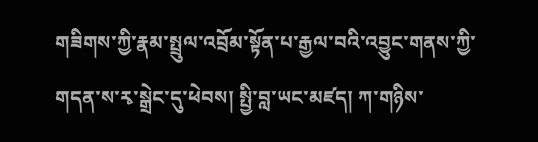གཟིགས་ཀྱི་རྣམ་སྤྲུལ་འབྲོམ་སྟོན་པ་རྒྱལ་བའི་འབྱུང་གནས་ཀྱི་གདན་ས་རྭ་སྒྲེང་དུ་ཕེབས། སྤྱི་བླ་ཡང་མཛད། ཀ་གཉིས་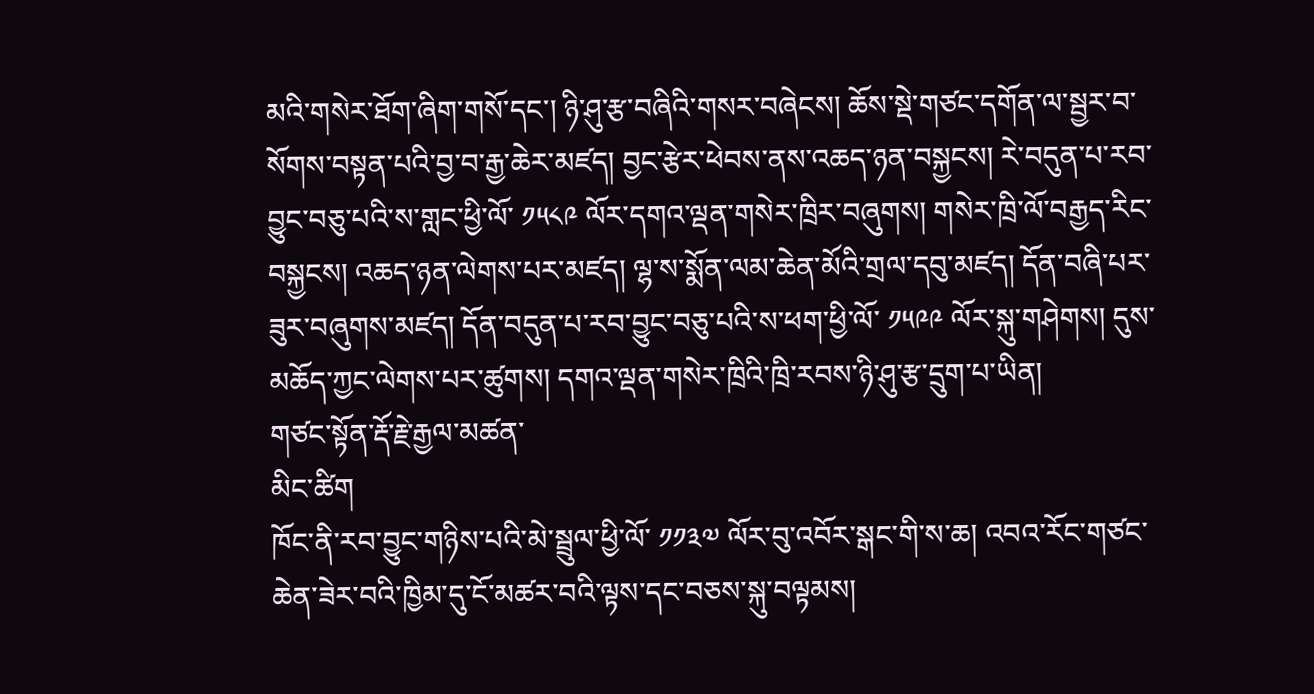མའི་གསེར་ཐོག་ཞིག་གསོ་དང་། ཉི་ཤུ་རྩ་བཞིའི་གསར་བཞེངས། ཆོས་སྡེ་གཙང་དགོན་ལ་སྦྱར་བ་སོགས་བསྟན་པའི་བྱ་བ་རྒྱ་ཆེར་མཛད། བྱང་རྩེར་ཕེབས་ནས་འཆད་ཉན་བསྐྱངས། རེ་བདུན་པ་རབ་བྱུང་བཅུ་པའི་ས་གླང་ཕྱི་ལོ་ ༡༥༨༩ ལོར་དགའ་ལྡན་གསེར་ཁྲིར་བཞུགས། གསེར་ཁྲི་ལོ་བརྒྱད་རིང་བསྐྱངས། འཆད་ཉན་ལེགས་པར་མཛད། ལྷ་ས་སྨོན་ལམ་ཆེན་མོའི་གྲལ་དབུ་མཛད། དོན་བཞི་པར་ཟུར་བཞུགས་མཛད། དོན་བདུན་པ་རབ་བྱུང་བཅུ་པའི་ས་ཕག་ཕྱི་ལོ་ ༡༥༩༩ ལོར་སྐུ་གཤེགས། དུས་མཆོད་ཀྱང་ལེགས་པར་ཚུགས། དགའ་ལྡན་གསེར་ཁྲིའི་ཁྲི་རབས་ཉི་ཤུ་རྩ་དྲུག་པ་ཡིན།
གཙང་སྟོན་རྡོ་རྗེ་རྒྱལ་མཚན་
མིང་ཚིག
ཁོང་ནི་རབ་བྱུང་གཉིས་པའི་མེ་སྦྲུལ་ཕྱི་ལོ་ ༡༡༣༧ ལོར་བུ་འབོར་སྒང་གི་ས་ཆ། འབའ་རོང་གཙང་ཆེན་ཟེར་བའི་ཁྱིམ་དུ་ངོ་མཚར་བའི་ལྟས་དང་བཅས་སྐུ་བལྟམས།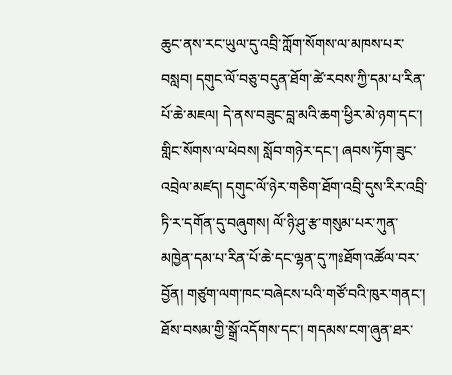ཆུང་ནས་རང་ཡུལ་དུ་འབྲི་ཀློག་སོགས་ལ་མཁས་པར་བསླབ། དགུང་ལོ་བཅུ་བདུན་ཐོག་ཚེ་རབས་ཀྱི་དམ་པ་རིན་པོ་ཆེ་མཇལ། དེ་ནས་བཟུང་བླ་མའི་ཆག་ཕྱིར་མེ་ཉག་དང་། གླིང་སོགས་ལ་ཕེབས། སློབ་གཉེར་དང་། ཞབས་ཏོག་ཟུང་འབྲེལ་མཛད། དགུང་ལོ་ཉེར་གཅིག་ཐོག་འབྲི་དུས་རིར་འབྲི་ཏི་ར་དགོན་དུ་བཞུགས། ལོ་ཉི་ཤུ་རྩ་གསུམ་པར་ཀུན་མཁྱེན་དམ་པ་རིན་པོ་ཆེ་དང་ལྷན་དུ་ཀཿཐོག་འཚོལ་བར་བྱོན། གཙུག་ལག་ཁང་བཞེངས་པའི་གཙོ་བའི་ཁུར་གནང་། ཐོས་བསམ་གྱི་སྒྲོ་འདོགས་དང་། གདམས་ངག་ཞུན་ཐར་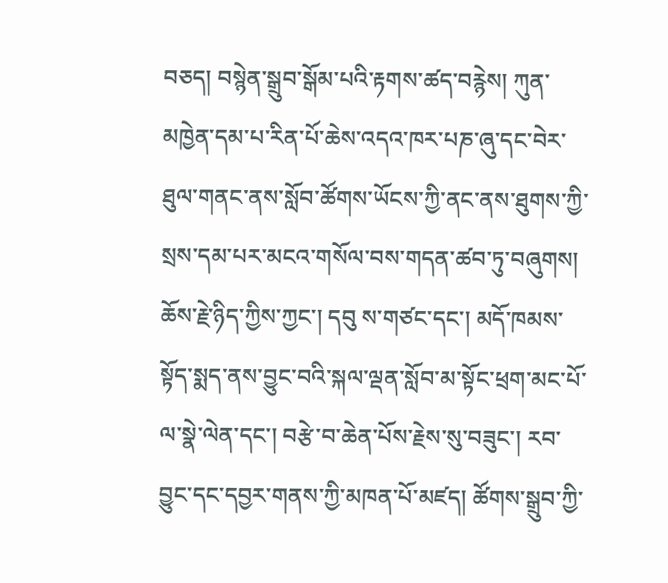བཅད། བསྙེན་སྒྲུབ་སྒོམ་པའི་རྟགས་ཚད་བརྙེས། ཀུན་མཁྱེན་དམ་པ་རིན་པོ་ཆེས་འདའ་ཁར་པཎ་ཞུ་དང་བེར་ཐུལ་གནང་ནས་སློབ་ཚོགས་ཡོངས་ཀྱི་ནང་ནས་ཐུགས་ཀྱི་སྲས་དམ་པར་མངའ་གསོལ་བས་གདན་ཚབ་ཏུ་བཞུགས། ཆོས་རྗེ་ཉིད་ཀྱིས་ཀྱང་། དབུ ས་གཙང་དང་། མདོ་ཁམས་སྟོད་སྨད་ནས་བྱུང་བའི་སྐལ་ལྡན་སློབ་མ་སྟོང་ཕྲག་མང་པོ་ལ་སྣེ་ལེན་དང་། བརྩེ་བ་ཆེན་པོས་རྗེས་སུ་བཟུང་། རབ་བྱུང་དང་དབྱར་གནས་ཀྱི་མཁན་པོ་མཛད། ཚོགས་སྒྲུབ་ཀྱི་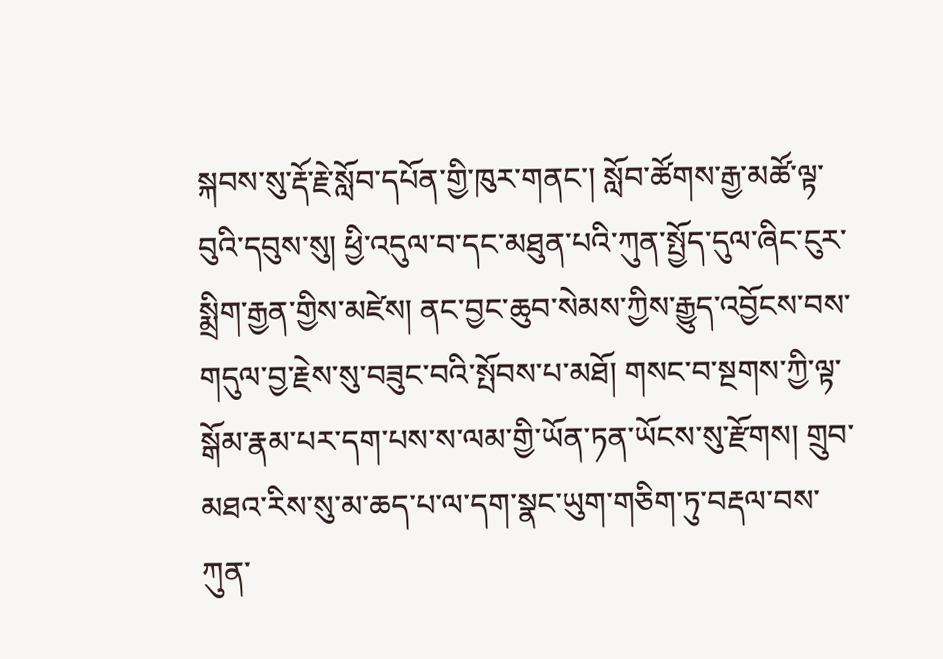སྐབས་སུ་རྡོ་རྗེ་སློབ་དཔོན་གྱི་ཁུར་གནང་། སློབ་ཚོགས་རྒྱ་མཚོ་ལྟ་བུའི་དབུས་སུ། ཕྱི་འདུལ་བ་དང་མཐུན་པའི་ཀུན་སྤྱོད་དུལ་ཞིང་ངུར་སྨྲིག་རྒྱན་གྱིས་མཛེས། ནང་བྱང་ཆུབ་སེམས་ཀྱིས་རྒྱུད་འབྱོངས་བས་གདུལ་བྱ་རྗེས་སུ་བཟུང་བའི་སྤོབས་པ་མཐོ། གསང་བ་སྔགས་ཀྱི་ལྟ་སྒོམ་རྣམ་པར་དག་པས་ས་ལམ་གྱི་ཡོན་ཏན་ཡོངས་སུ་རྫོགས། གྲུབ་མཐའ་རིས་སུ་མ་ཆད་པ་ལ་དག་སྣང་ཡུག་གཅིག་ཏུ་བརྡལ་བས་ཀུན་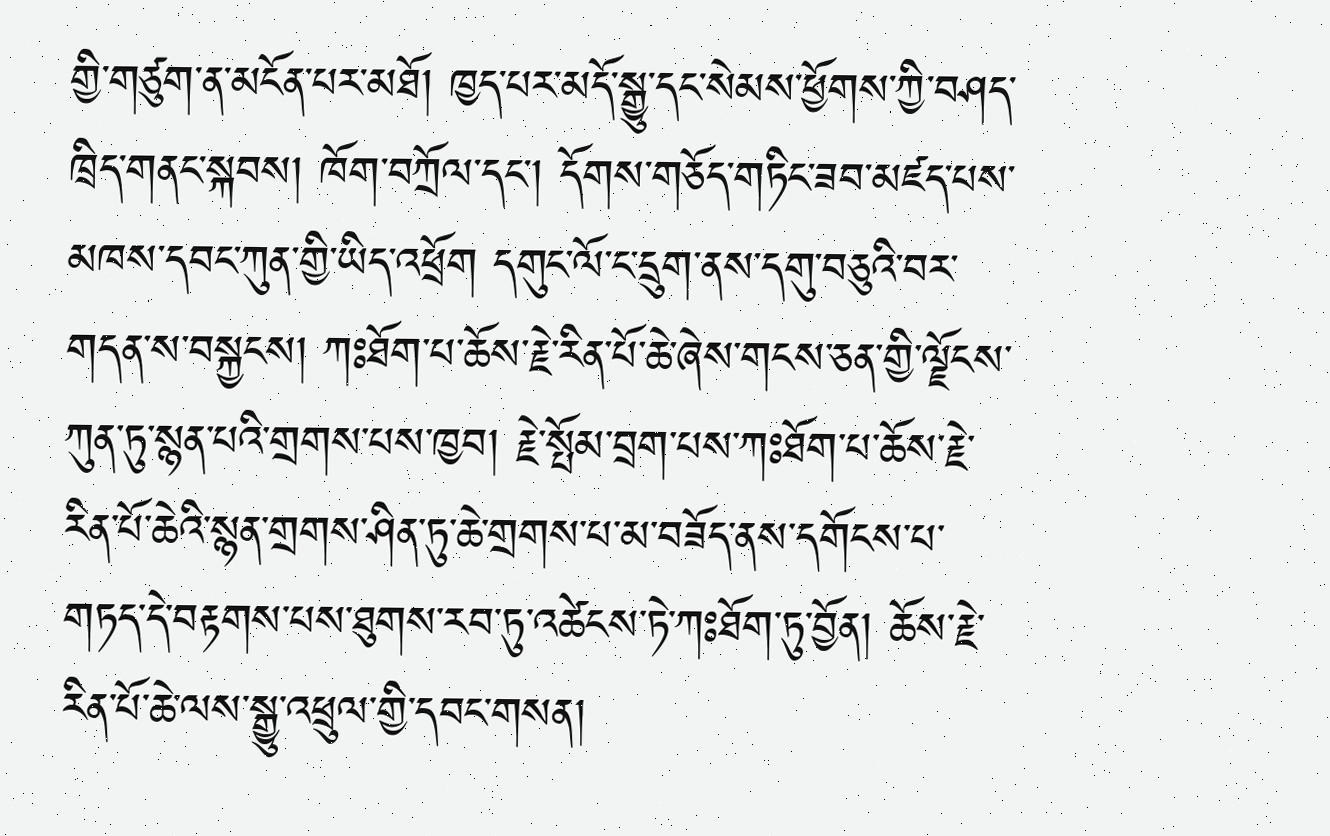གྱི་གཙུག་ན་མངོན་པར་མཐོ། ཁྱད་པར་མདོ་སྒྱུ་དང་སེམས་ཕྱོགས་ཀྱི་བཤད་ཁྲིད་གནང་སྐབས། ཁོག་བཀྲོལ་དང་། དོགས་གཅོད་གཏིང་ཟབ་མཛད་པས་མཁས་དབང་ཀུན་གྱི་ཡིད་འཕྲོག དགུང་ལོ་ང་དྲུག་ནས་དགུ་བཅུའི་བར་གདན་ས་བསྐྱངས། ཀཿཐོག་པ་ཆོས་རྗེ་རིན་པོ་ཆེ་ཞེས་གངས་ཅན་གྱི་ལྗོངས་ཀུན་ཏུ་སྙན་པའི་གྲགས་པས་ཁྱབ། རྗེ་སྤོམ་བྲག་པས་ཀཿཐོག་པ་ཆོས་རྗེ་རིན་པོ་ཆེའི་སྙན་གྲགས་ཤིན་ཏུ་ཆེ་གྲགས་པ་མ་བཟོད་ནས་དགོངས་པ་གཏད་དེ་བརྟགས་པས་ཐུགས་རབ་ཏུ་འཚེངས་ཏེ་ཀཿཐོག་ཏུ་བྱོན། ཆོས་རྗེ་རིན་པོ་ཆེ་ལས་སྒྱུ་འཕྲུལ་གྱི་དབང་གསན།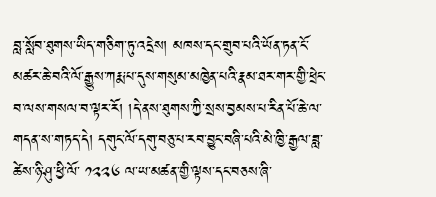བླ་སློབ་ཐུགས་ཡིད་གཅིག་ཏུ་འདྲེས། མཁས་དང་གྲུབ་པའི་ཡོན་ཏན་ངོ་མཚར་ཆེ་བའི་ལོ་རྒྱུས་ཀརྨ་པ་དུས་གསུམ་མཁྱེན་པའི་རྣམ་ཐར་གར་གྱི་ཕྲེང་བ་ལས་གསལ་བ་ལྟར་རོ། །དེ་ནས་ཐུགས་ཀྱི་སྲས་བྱམས་པ་རིན་པོ་ཆེ་ལ་གདན་ས་གཏད་དེ། དགུང་ལོ་དགུ་བཅུ་པ་རབ་བྱུང་བཞི་པའི་མེ་ཁྱི་རྒྱལ་ཟླ་ཚེས་ཉི་ཤུ་ཕྱི་ལོ་ ༡༢༢༦ ལ་ཡ་མཚན་གྱི་ལྟས་དང་བཅས་ཞི་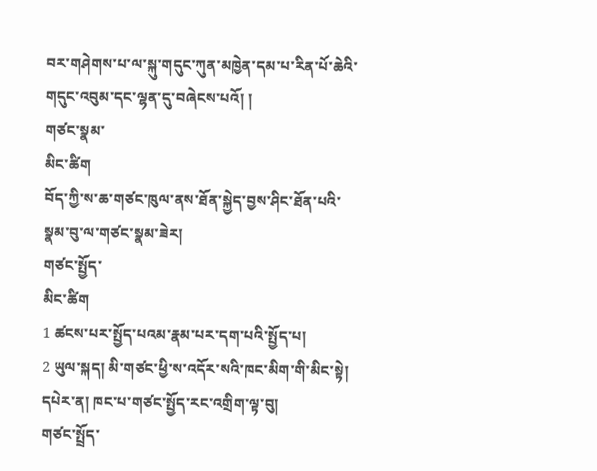བར་གཤེགས་པ་ལ་སྐུ་གདུང་ཀུན་མཁྱེན་དམ་པ་རིན་པོ་ཆེའི་གདུང་འབུམ་དང་ལྷན་དུ་བཞེངས་པའོ། །
གཙང་སྣམ་
མིང་ཚིག
བོད་ཀྱི་ས་ཆ་གཙང་ཁུལ་ནས་ཐོན་སྐྱེད་བྱས་ཤིང་ཐོན་པའི་སྣམ་བུ་ལ་གཙང་སྣམ་ཟེར།
གཙང་སྤྱོད་
མིང་ཚིག
1 ཚངས་པར་སྤྱོད་པའམ་རྣམ་པར་དག་པའི་སྤྱོད་པ།
2 ཡུལ་སྐད། མི་གཙང་ཕྱི་ས་འདོར་སའི་ཁང་མིག་གི་མིང་སྟེ།
དཔེར་ན། ཁང་པ་གཙང་སྤྱོད་རང་འགྲིག་ལྟ་བུ།
གཙང་སྤྲོད་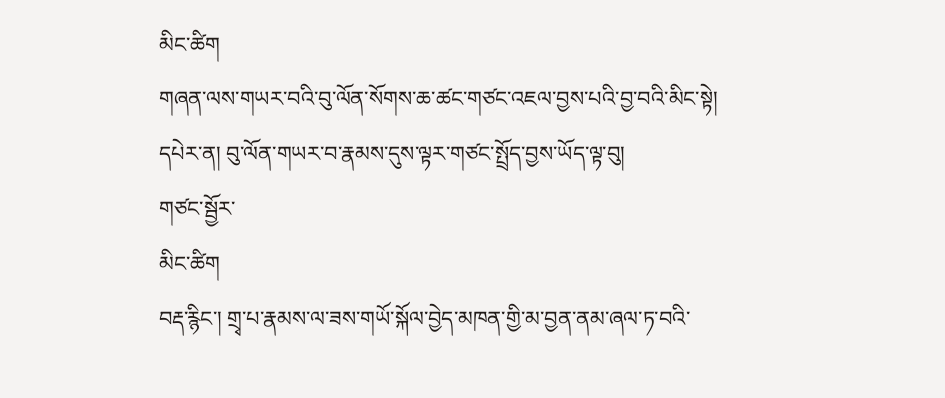མིང་ཚིག
གཞན་ལས་གཡར་བའི་བུ་ལོན་སོགས་ཆ་ཚང་གཙང་འཇལ་བྱས་པའི་བྱ་བའི་མིང་སྟེ།
དཔེར་ན། བུ་ལོན་གཡར་བ་རྣམས་དུས་ལྟར་གཙང་སྤྲོད་བྱས་ཡོད་ལྟ་བུ།
གཙང་སྦྱོར་
མིང་ཚིག
བརྡ་རྙིང་། གྲྭ་པ་རྣམས་ལ་ཟས་གཡོ་སྐོལ་བྱེད་མཁན་གྱི་མ་བྱན་ནམ་ཞལ་ཏ་བའི་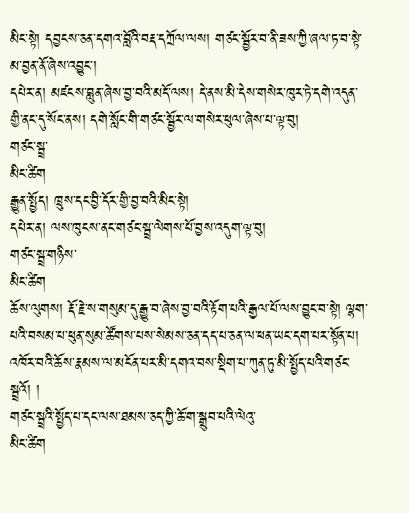མིང་སྟེ། དབྱངས་ཅན་དགའ་བློའི་བརྡ་དཀྲོལ་ལས། གཙང་སྦྱོར་བ་ནི་ཟས་ཀྱི་ཞལ་ཏ་བ་སྟེ་མ་བྱན་ནོ་ཞེས་འབྱུང་།
དཔེར་ན། མཛངས་བླུན་ཞེས་བྱ་བའི་མདོ་ལས། དེ་ནས་མི་དེས་གསེར་ཁུར་ཏེ་དགེ་འདུན་གྱི་ནང་དུ་སོང་ནས། དགེ་སློང་གི་གཙང་སྦྱོར་ལ་གསེར་ཕུལ་ཞེས་པ་ལྟ་བུ།
གཙང་སྦྲ་
མིང་ཚིག
རྒྱུན་སྤྱོད། ཁྲུས་དང་བྱི་དོར་གྱི་བྱ་བའི་མིང་སྟེ།
དཔེར་ན། ལས་ཁུངས་ནང་གཙང་སྦྲ་ལེགས་པོ་བྱས་འདུག་ལྟ་བུ།
གཙང་སྦྲ་གཉིས་
མིང་ཚིག
ཆོས་ལུགས། རྡོ་རྗེ་ས་གསུམ་དུ་རྒྱུ་བ་ཞེས་བྱ་བའི་རྟོག་པའི་རྒྱལ་པོ་ལས་བྱུང་བ་སྟེ། ལྷག་པའི་བསམ་པ་ཕུན་སུམ་ཚོགས་པས་སེམས་ཅན་དད་པ་ཅན་ལ་ཕན་ཡང་དག་པར་སྟོན་པ། འཁོར་བའི་ཆོས་རྣམས་ལ་མངོན་པར་མི་དགའ་བས་སྡིག་པ་ཀུན་ཏུ་མི་སྤྱོད་པའི་གཙང་སྦྲའོ། །
གཙང་སྦྲའི་སྤྱོད་པ་དང་ལས་ཐམས་ཅད་ཀྱི་ཆོ་ག་སྒྲུབ་པའི་ལེའུ་
མིང་ཚིག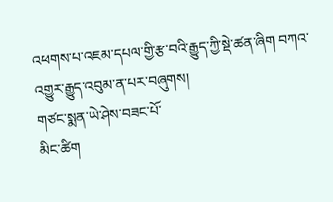འཕགས་པ་འཇམ་དཔལ་གྱི་རྩ་བའི་རྒྱུད་ཀྱི་སྡེ་ཚན་ཞིག བཀའ་འགྱུར་རྒྱུད་འབུམ་ན་པར་བཞུགས།
གཙང་སྨན་ཡེ་ཤེས་བཟང་པོ་
མིང་ཚིག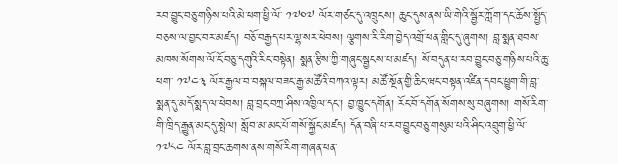རབ་བྱུང་བཅུ་གཉིས་པའི་མེ་ཕག་ཕྱི་ལོ་ ༡༧༠༧ ལོར་གཙང་དུ་འཁྲུངས། ཆུང་དུས་ནས་ཡི་གེའི་སྦྱོར་ཀློག་དང་ཆོས་སྤྱོད་བཅས་ལ་བྱང་བར་མཛད། བཅོ་བརྒྱད་པར་ལྷ་སར་ཕེབས། ལྕགས་རི་རིག་བྱེད་འགྲོ་ཕན་གླིང་དུ་ཞུགས། བླ་སྨན་ཐབས་མཁས་སོགས་ལོ་ངོ་བཅུ་དགུའི་རིང་བསྟེན། སྨན་རྩིས་ཀྱི་གཞུང་སྦྱངས་པ་མཛད། སོ་བདུན་པ་རབ་བྱུང་བཅུ་གཉིས་པའི་ཆུ་ཕག་ ༡༧༤༣ ལོར་རྒྱལ་བ་བསྐལ་བཟང་རྒྱ་མཚོའི་བཀའ་ལྟར། མཚོ་སྔོན་གྱི་ཆིང་ཝང་བསྟན་འཛིན་དབང་ཕྱུག་གི་བླ་སྨན་དུ་མདོ་སྨད་ལ་ཕེབས། བླ་བྲང་བཀྲ་ཤིས་འཁྱིལ་དང་། བྱ་ཁྱུང་དགོན། རོང་བོ་དགོན་སོགས་སུ་བཞུགས། གསོ་རིག་གི་ཁྲིད་རྒྱུན་མང་དུ་སྤེལ། སློབ་མ་མང་པོ་གསོ་སྐྱོང་མཛད། དོན་བཞི་པ་རབ་བྱུང་བཅུ་གསུམ་པའི་ཤིང་འབྲུག་ཕྱི་ལོ་ ༡༧༨༤ ལོར་བླ་བྲང་ཆགས་ནས་གསོ་རིག་གཞན་ཕན་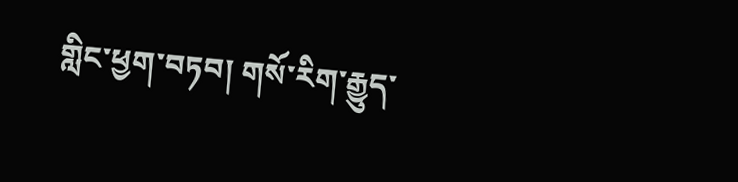གླིང་ཕྱག་བཏབ། གསོ་རིག་རྒྱུད་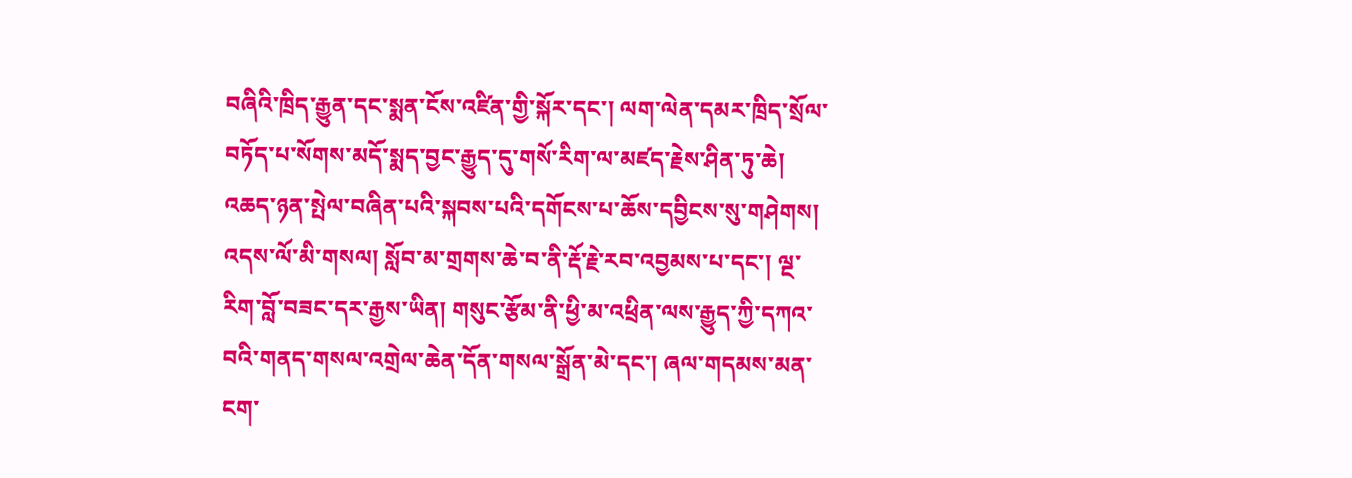བཞིའི་ཁྲིད་རྒྱུན་དང་སྨན་ངོས་འཛིན་གྱི་སྐོར་དང་། ལག་ལེན་དམར་ཁྲིད་སྲོལ་བཏོད་པ་སོགས་མདོ་སྨད་བྱང་རྒྱུད་དུ་གསོ་རིག་ལ་མཛད་རྗེས་ཤིན་ཏུ་ཆེ། འཆད་ཉན་སྤེལ་བཞིན་པའི་སྐབས་པའི་དགོངས་པ་ཆོས་དབྱིངས་སུ་གཤེགས། འདས་ལོ་མི་གསལ། སློབ་མ་གྲགས་ཆེ་བ་ནི་རྡོ་རྗེ་རབ་འབྱམས་པ་དང་། ལྔ་རིག་བློ་བཟང་དར་རྒྱས་ཡིན། གསུང་རྩོམ་ནི་ཕྱི་མ་འཕྲིན་ལས་རྒྱུད་ཀྱི་དཀའ་བའི་གནད་གསལ་འགྲེལ་ཆེན་དོན་གསལ་སྒྲོན་མེ་དང་། ཞལ་གདམས་མན་ངག་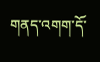གནད་འགག་དོ་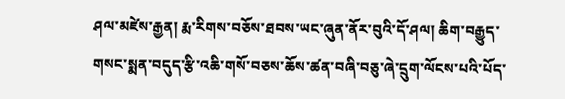ཤལ་མཛེས་རྒྱན། རྨ་རིགས་བཅོས་ཐབས་ཡང་ཞུན་ནོར་བུའི་དོ་ཤལ། ཆིག་བརྒྱུད་གསང་སྨན་བདུད་རྩི་འཆི་གསོ་བཅས་ཆོས་ཚན་བཞི་བཅུ་ཞེ་དྲུག་ལོངས་པའི་པོད་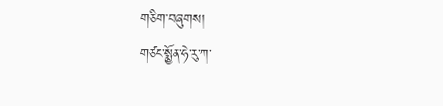གཅིག་བཞུགས།
གཙང་སྨྱོན་ཧེ་རུ་ཀ་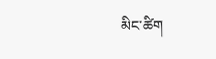མིང་ཚིག